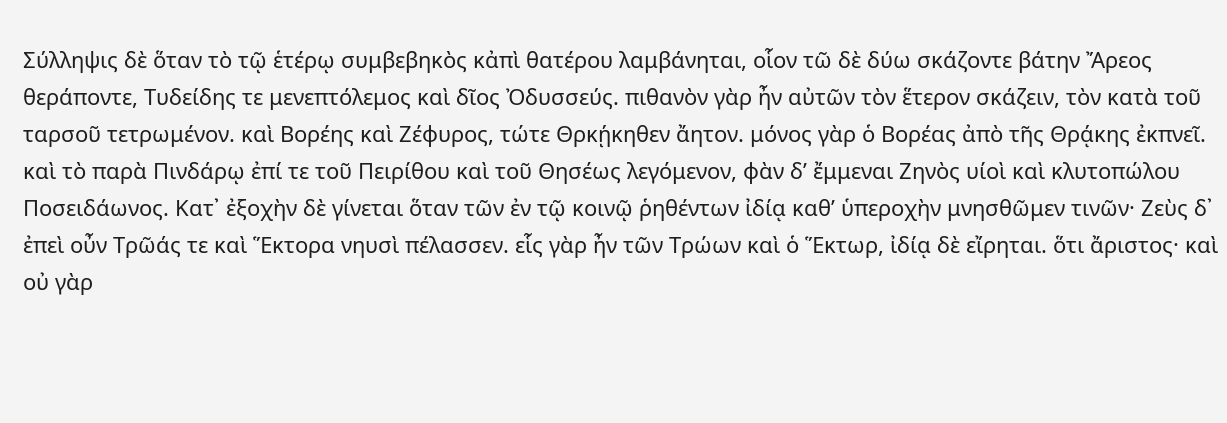Σύλληψις δὲ ὅταν τὸ τῷ ἑτέρῳ συμβεβηκὸς κἀπὶ θατέρου λαμβάνηται, οἷον τῶ δὲ δύω σκάζοντε βάτην Ἄρεος θεράποντε, Τυδείδης τε μενεπτόλεμος καὶ δῖος Ὀδυσσεύς. πιθανὸν γὰρ ἦν αὐτῶν τὸν ἕτερον σκάζειν, τὸν κατὰ τοῦ ταρσοῦ τετρωμένον. καὶ Βορέης καὶ Ζέφυρος, τώτε Θρκῄκηθεν ἄητον. μόνος γὰρ ὁ Βορέας ἀπὸ τῆς Θρᾴκης ἐκπνεῖ. καὶ τὸ παρὰ Πινδάρῳ ἐπί τε τοῦ Πειρίθου καὶ τοῦ Θησέως λεγόμενον, φὰν δʼ ἔμμεναι Ζηνὸς υίοὶ καὶ κλυτοπώλου Ποσειδάωνος. Κατ᾿ ἐξοχὴν δὲ γίνεται ὅταν τῶν ἐν τῷ κοινῷ ῥηθέντων ἰδίᾳ καθʼ ὑπεροχὴν μνησθῶμεν τινῶν· Ζεὺς δ᾿ ἐπεὶ οὖν Τρῶάς τε καὶ Ἕκτορα νηυσὶ πέλασσεν. εἷς γὰρ ἦν τῶν Τρώων καὶ ὁ Ἕκτωρ, ἰδίᾳ δὲ εἴρηται. ὅτι ἄριστος· καὶ οὐ γὰρ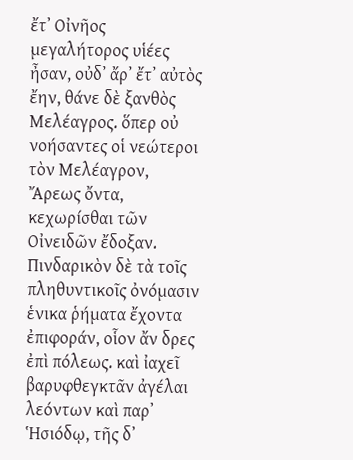ἔτʼ Οἰνῆος μεγαλήτορος υἱέες ἦσαν, οὐδʼ ἄρʼ ἔτʼ αὐτὸς ἔην, θάνε δὲ ξανθὸς Μελέαγρος. ὅπερ οὐ νοήσαντες οἱ νεώτεροι τὸν Μελέαγρον, Ἄρεως ὄντα, κεχωρίσθαι τῶν Οἰνειδῶν ἔδοξαν. Πινδαρικὸν δὲ τὰ τοῖς πληθυντικοῖς ὀνόμασιν ἑνικα ῥήματα ἔχοντα ἐπιφοράν, οἷον ἄν δρες ἐπὶ πόλεως. καὶ ἰαχεῖ βαρυφθεγκτᾶν ἀγέλαι λεόντων καὶ παρʼ Ἡσιόδῳ, τῆς δʼ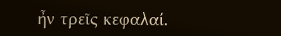ἦν τρεῖς κεφαλαί.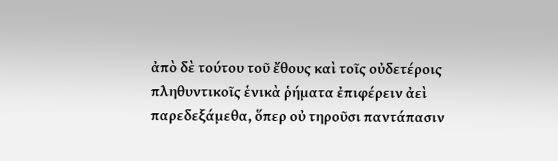ἀπὸ δὲ τούτου τοῦ ἔθους καὶ τοῖς οὐδετέροις πληθυντικοῖς ἑνικὰ ῥήματα ἐπιφέρειν ἀεὶ παρεδεξάμεθα, ὅπερ οὐ τηροῦσι παντάπασιν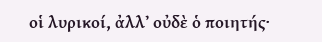οἱ λυρικοί, ἀλλʼ οὐδὲ ὁ ποιητής·